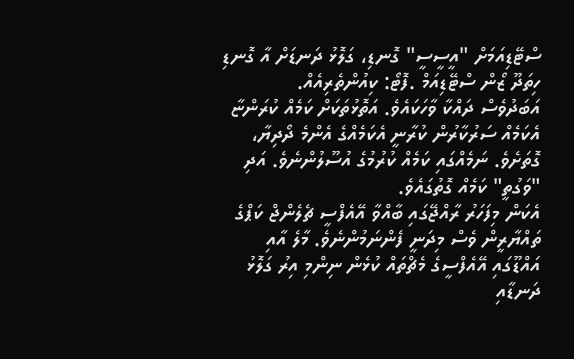ސްޓޭޑިއަމަށް "އީސީސީ" ގޮނޑި، ގަލޮޅު ދަނޑަށް އާ ގޮނޑި
ހިތަދޫ ޒޯން ސްޓޭޑިއަމް .ފޮޓޯ: ކިއުންތެރިއެއް.
އަބަދުވެސް ދައްކާ ވާހަކައެވެ. އަތޮޅުތަކަށް ކަމެއް ކުރަންޏާ އެކަމެއް ސަރުކާރުން ކުރާނީ އެކަމެއްގެ އެންމެ ދޯދިޔާ، ގޮތަށެވެ. ނަމެއްގައި ކަމެއް ކުރުމުގެ އުސޫލުންނެވެ. އަދި "ވަގުތީ" ކަމެއް ގޮތުގައެވެ.
އެކަން މިފަހަރު ރާއްޖޭގައި ބާއްވާ އޭއެފްސީ ޗެލެންޖް ކަޕްގެ ތައްޔާރީން ވެސް މިދަނީ ފެންނަމުންނެވެ. މާލެ އާއި އައްޑޫގައި އޭއެފްސީގެ މެޗްތައް ކުޅެން ނިންމި އިރު ގަލޮޅު ދަނޑާއި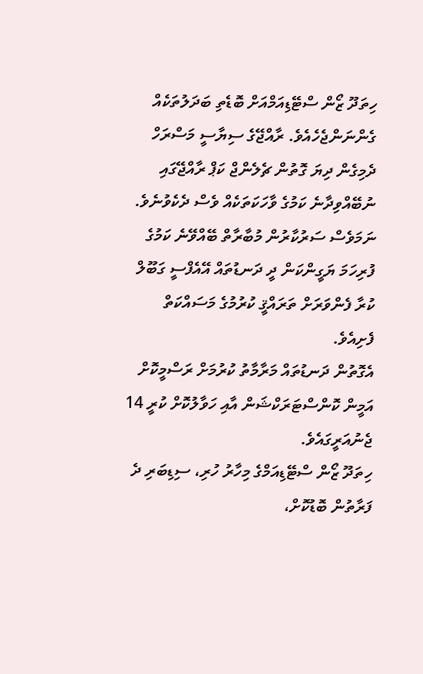ހިތަދޫ ޒޯން ސްޓޭޑިއަމްއަށް ބޮޑެތި ބަދަލުތަކެއް ގެންނަންޖެހެއެވެ. ރާއްޖޭގެ ސިޔާސީ މަސްރަހް ދެމިގެން ދިޔަ ގޮތުން ޗެލެންޖް ކަޕް ރާއްޖޭގައި ނުބޭއްވިދާނެ ކަމުގެ ވާހަކަތަކެއް ވެސް ދެކެވުނެވެ. ނަމަވެސް ސަރުކާރުން މުބާރާތް ބޭއްވޭނެ ކަމުގެ ފުރިހަމަ ޔަގީންކަން ދީ ދަނޑުތައް އޭއެފްސީ ގަބޫލް ކުރާ ފެންވަރަށް ތަރައްޤީ ކުރުމުގެ މަސައްކަތް ފެށިއެވެ.
އެގޮތުން ދަނޑުތައް މަރާމާތު ކުރުމަށް ރަސްމީކޮށް އަމީން ކޮންސްޓަރަކްޝަން އާއި ހަވާލުކޮށް ކުރީ 14 ޖެނުއަރީގައެވެ.
ހިތަދޫ ޒޯން ސްޓޭޑިއަމްގެ މިހާރު ހުރި، ސިޑިބަރި ދެ ފަރާތުން ބޮޑުކޮށް،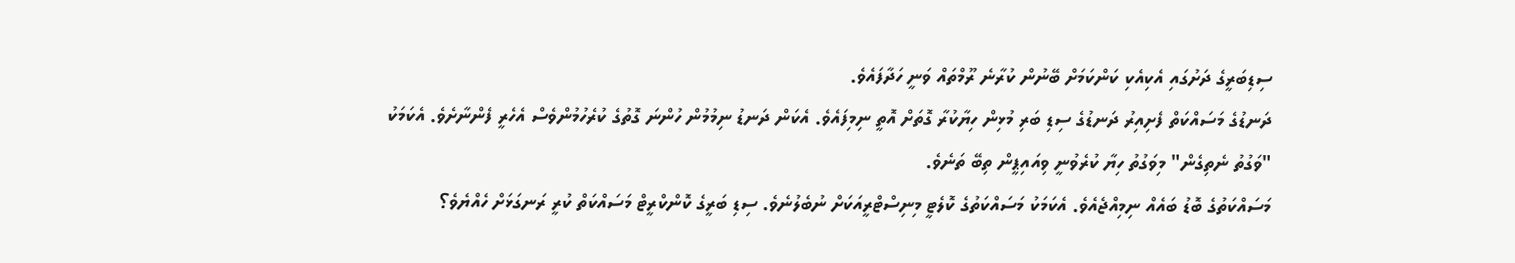ސިޑިބަރީގެ ދަށުގައި އެކިއެކި ކަންކަމަށް ބޭނުން ކުރާނެ ރޫމްތައް ވަނީ ހަދާފައެވެ.
ދަނޑުގެ މަސައްކަތް ފެށިއިރު ދަނޑުގެ ސިޑި ބަރި މުޅިން ހިޔާކުރާ ގޮތަށް އޮތީ ނިމިފައެވެ. އެކަން ދަނޑު ނިމުމުން ހުންނަ ގޮތުގެ ކުރެހުމުންވެސް އެހެރީ ފެންނާށެވެ. އެކަމަކު "ވަގުތު ނެތިގެން" މިވަގުތު ހިޔާ ކުރެވުނީ ވިއައިޕީން ތިބޭ ތަނެވެ.
މަސައްކަތުގެ ބޮޑު ބައެއް ނިމިއްޖެއެވެ. އެކަމަކު މަސައްކަތުގެ ކޮލެޓީ މިނިސްޓްރީއަކަށް ނުބެލުނެވެ. ސިޑި ބަރީގެ ކޮންކްރީޓް މަސައްކަތް ކުރީ ރަނގަޅަށް ހެއްޔެވެ؟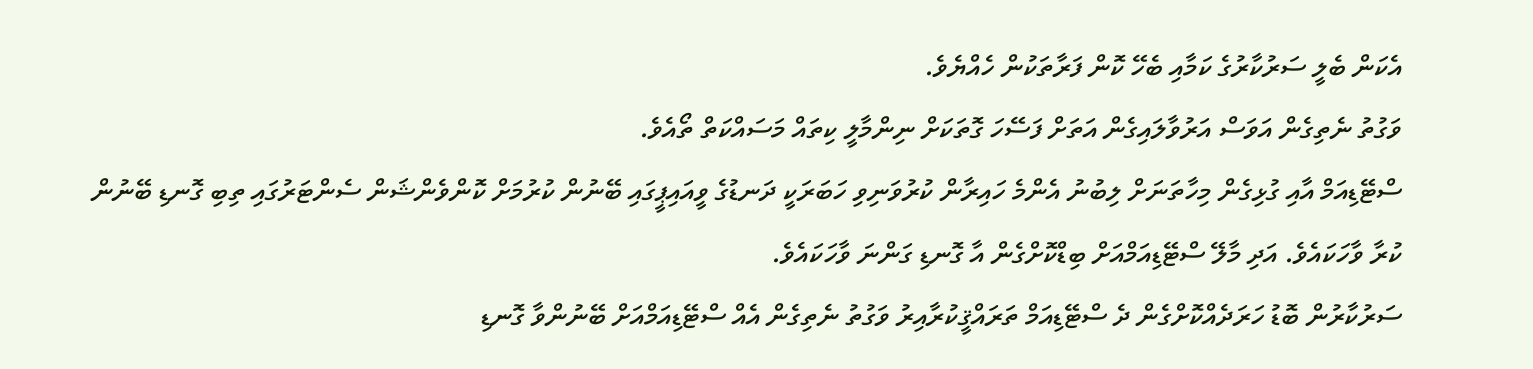އެކަން ބެލީ ސަރުކާރުގެ ކަމާއި ބެހޭ ކޮން ފަރާތަކުން ހެއްޔެވެ.
ވަގުތު ނެތިގެން އަވަސް އަރުވާލައިގެން އަތަށް ފަސޭހަ ގޮތަކަށް ނިންމާލީ ކިތައް މަސައްކަތް ތޯއެވެ.
ސްޓޭޑިއަމް އާއި ގުޅިގެން މިހާތަނަށް ލިބުނު އެންމެ ހައިރާން ކުރުވަނިވި ހަބަރަކީ ދަނޑުގެ ވީއައިޕީގައި ބޭނުން ކުރުމަށް ކޮންވެންޝަން ސެންޓަރުގައި ތިބި ގޮނޑި ބޭނުން ކުރާ ވާހަކައެވެ. އަދި މާލޭ ސްޓޭޑިއަމްއަށް ބިޑްކޮށްގެން އާ ގޮނޑި ގަންނަ ވާހަކައެވެ.
ސަރުކާރުން ބޮޑު ހަރަދެއްކޮށްގެން ދެ ސްޓޭޑިއަމް ތަރައްޤީކުރާއިރު ވަގުތު ނެތިގެން އެއް ސްޓޭޑިއަމްއަށް ބޭނުންވާ ގޮނޑި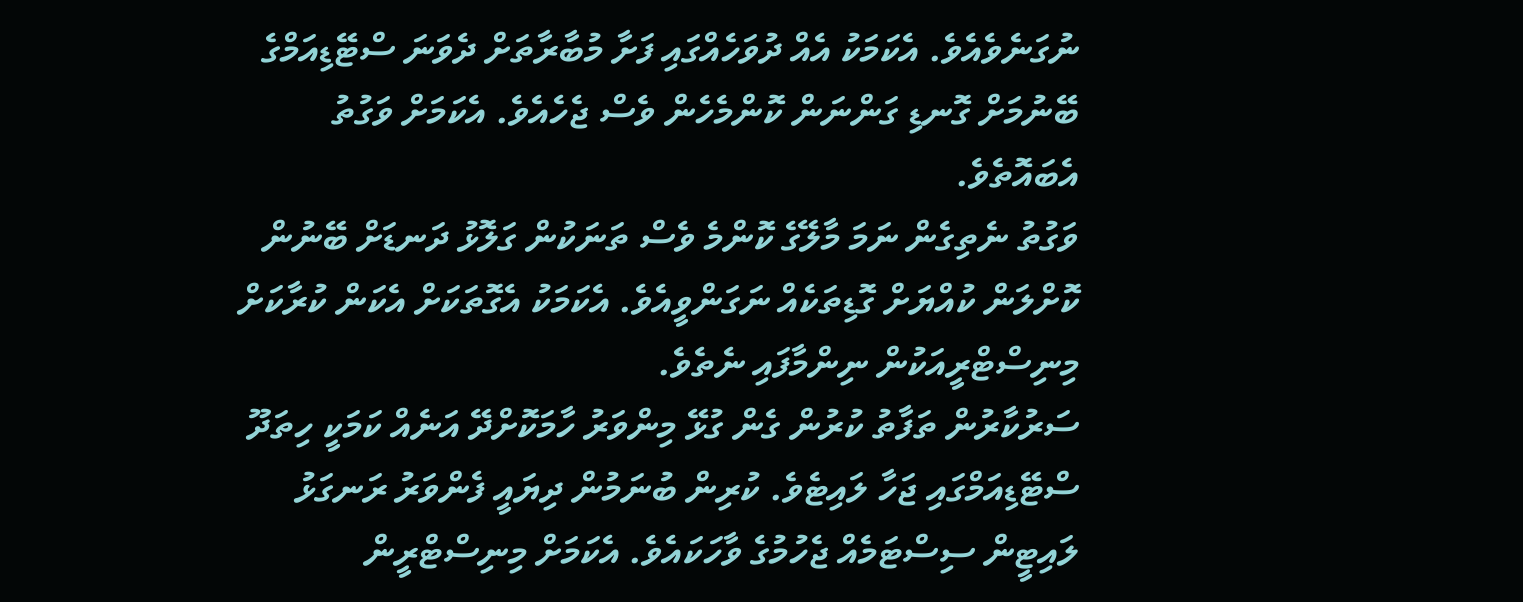ނުގަނެވެއެވެ. އެކަމަކު އެއް ދުވަހެއްގައި ފަށާ މުބާރާތަށް ދެވަނަ ސްޓޭޑިއަމްގެ ބޭނުމަށް ގޮނޑި ގަންނަން ކޮންމެހެން ވެސް ޖެހެއެވެ. އެކަމަށް ވަގުތު އެބައޮތެވެ.
ވަގުތު ނެތިގެން ނަމަ މާލޭގެ ކޮންމެ ވެސް ތަނަކުން ގަލޮޅު ދަނޑަށް ބޭނުން ކޮށްލަން ކުއްޔަށް ގޮޑިތަކެއް ނަގަންވީއެވެ. އެކަމަކު އެގޮތަކަށް އެކަން ކުރާކަށް މިނިސްޓްރީއަކުން ނިންމާފައި ނެތެވެ.
ސަރުކާރުން ތަފާތު ކުރުން ގެން ގުޅޭ މިންވަރު ހާމަކޮށްދޭ އަނެއް ކަމަކީ ހިތަދޫ ސްޓޭޑިއަމްގައި ޖަހާ ލައިޓެވެ. ކުރިން ބުނަމުން ދިޔައީ ފެންވަރު ރަނގަޅު ލައިޓީން ސިސްޓަމެއް ޖެހުމުގެ ވާހަކައެވެ. އެކަމަށް މިނިސްޓްރީން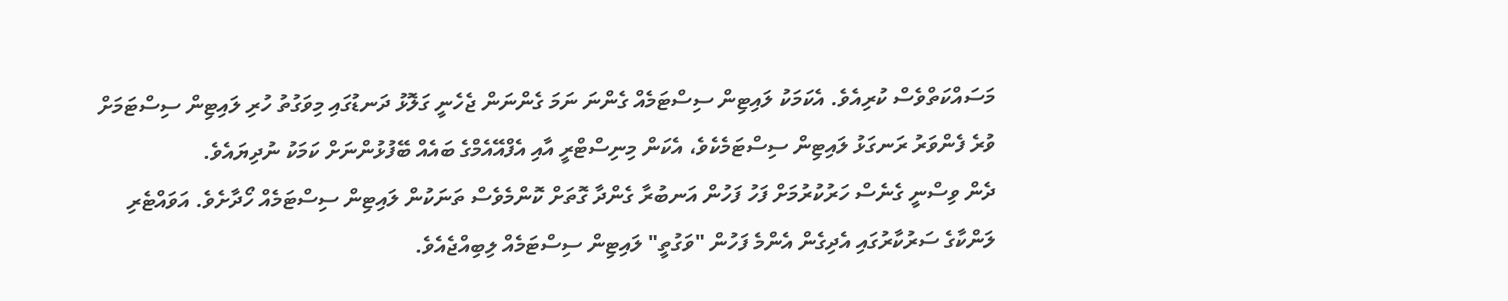މަސައްކަތްވެސް ކުރިއެވެ. އެކަމަކު ލައިޓިން ސިސްޓަމެއް ގެންނަ ނަމަ ގެންނަން ޖެހެނީ ގަލޮޅު ދަނޑުގައި މިވަގުތު ހުރި ލައިޓިން ސިސްޓަމަށް ވުރެ ފެންވަރު ރަނގަޅު ލައިޓިން ސިސްޓަމެކެވެ، އެކަން މިނިސްޓްރީ އާއި އެފްއޭއެމްގެ ބައެއް ބޭފުޅުންނަށް ކަމަކު ނުދިޔައެވެ.
ދެން ވިސްނީ ގެނެސް ހަރުކުރުމަށް ފަހު ފަހުން އަނބުރާ ގެންދާ ގޮތަށް ކޮންމެވެސް ތަނަކުން ލައިޓިން ސިސްޓަމެއް ހޯދާށެވެ. އަވައްޓެރި ލަންކާގެ ސަރުކާރުގައި އެދިގެން އެންމެ ފަހުން "ވަގުތީ" ލައިޓިން ސިސްޓަމެއް ލިބިއްޖެއެވެ.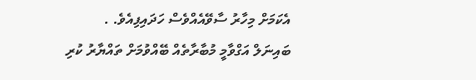އެކަމަށް މިހާރު ސާވޭއެއްވެސް ހަދައިފިއެވެ. .
ބައިނަލް އަގްވާމީ މުބާރާތެއް ބޭއްވުމަށް ތައްޔާރު ކުރި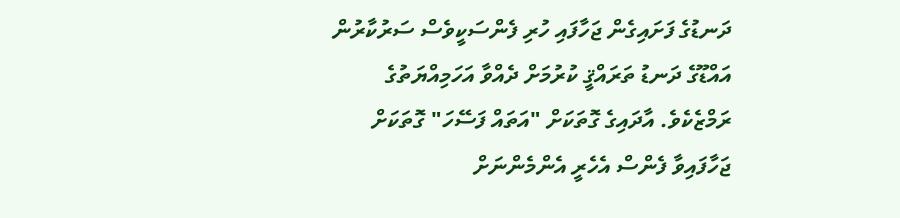ދަނޑުގެ ފަށައިގެން ޖަހާފައި ހުރި ފެންސަކީވެސް ސަރުކާރުން އައްޑޫގެ ދަނޑު ތަރައްޤީ ކުރުމަށް ދެއްވާ އަހަމިއްޔަތުގެ ރަމްޒެކެވެ. އާދައިގެ ގޮތަކަށް "އަތައް ފަސޭހަ" ގޮތަކަށް ޖަހާފައިވާ ފެންސް އެހެރީ އެންމެންނަށް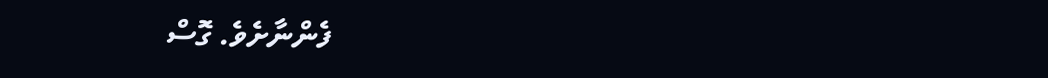ފެންނާށެވެ. ގޮސް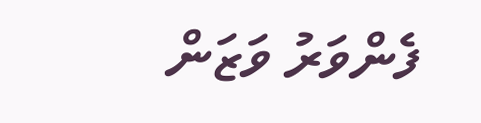ފެންވަރު ވަޒަން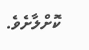ކޮށްލާށެވެ.